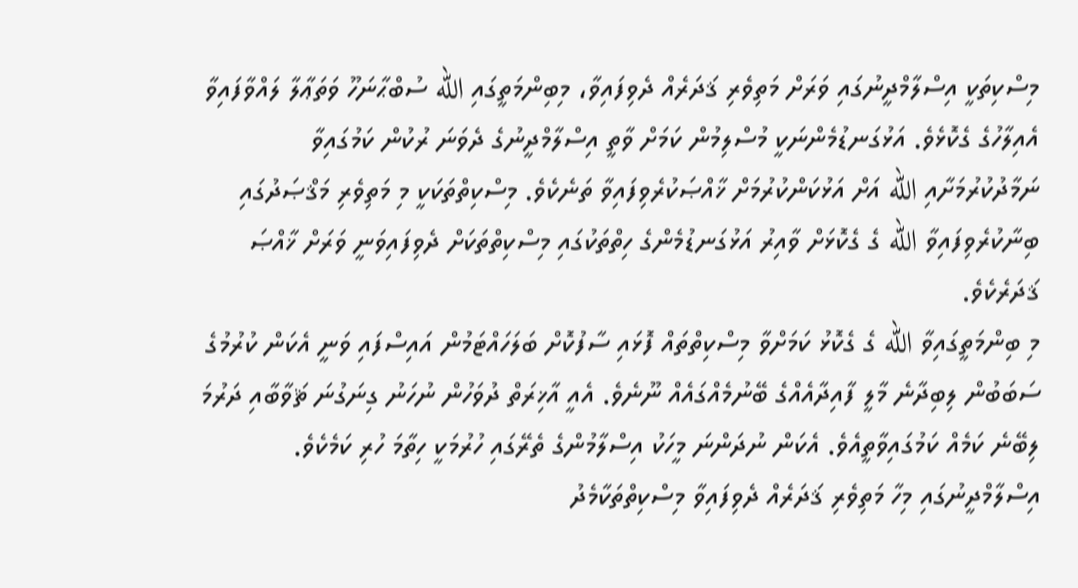މިސްކިތަކީ އިސްލާމްދީނުގައި ވަރަށް މަތިވެރި ޤަދަރެއް ދެވިފައިވާ، މިބިންމަތީގައި الله ސުބްޙާނަހޫ ވަތަޢާލާ ލައްވާފައިވާ އެއިލާހުގެ ގެކޮޅެވެ. އަޅުގަނޑުމެންނަކީ މުސްލިމުން ކަމަށް ވާތީ އިސްލާމްދީނުގެ ދެވަނަ ރުކުން ކަމުގައިވާ ނަމާދުކުރުމަށާއި الله އަށް އަޅުކަންކުރުމަށް ޚާއްޞަކުރެވިފައިވާ ތަނެކެވެ. މިސްކިތްތަކަކީ މި މަތިވެރި މަޤްޞަދުގައި ބިނާކުރެވިފައިވާ الله ގެ ގެކޮޅަށް ވާއިރު އަޅުގަނޑުމެންގެ ހިތްތަކުގައި މިސްކިތްތަކަށް ދެވިފައިވަނީ ވަރަށް ޚާއްޞަ ޤަދަރެކެވެ.
މި ބިންމަތީގައިވާ الله ގެ ގެކޮޅު ކަމަށްވާ މިސްކިތްތައް ފޮޅައި ސާފުކޮށް ބަލަހައްޓަމުން އައިސްފައި ވަނީ އެކަން ކުރުމުގެ ސަބަބުން ލިބިދާނެ މާލީ ފާއިދާއެއްގެ ބޭނުމެއްގައެއް ނޫނެވެ. އެއީ އާޚިރަތް ދުވަހުން ނުހަނު ގިނަގުނަ ޘަވާބާއި ދަރުމަ ލިބޭނެ ކަމެއް ކަމުގައިވާތީއެވެ. އެކަން ނުދަންނަ މީހަކު އިސްލާމުންގެ ތެރޭގައި ހުރުމަކީ ހިތާމަ ހުރި ކަމެކެވެ.
އިސްލާމްދީނުގައި މިހާ މަތިވެރި ޤަދަރެއް ދެވިފައިވާ މިސްކިތްތަކާމެދު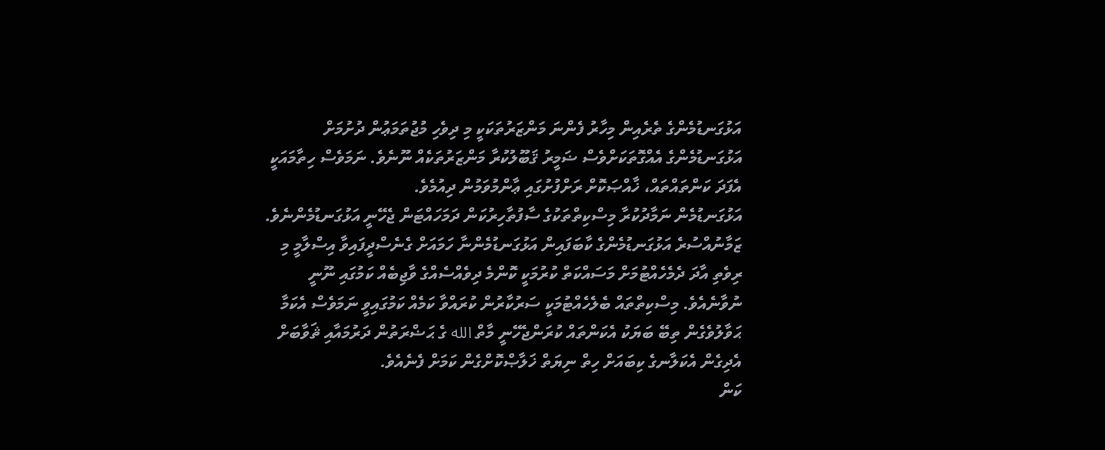އަޅުގަނޑުމެންގެ ތެރެއިން މިހާރު ފެންނަ މަންޒަރުތަކަކީ މި ދިވެހި މުޖުތަމަޢުން ދުށުމަށް އަޅުގަނޑުމެންގެ އެއްގޮތަކަށްވެސް ޟަމީރު ޤަބޫލުކުރާ މަންޒަރުތަކެއް ނޫނެވެ. ނަމަވެސް ހިތާމައަކީ އެފަދަ ކަންތައްތައް، ޚާއްޞަކޮށް ރަށްފުށުގައި ޢާންމުވަމުން ދިއުމެވެ.
އަޅުގަނޑުމެން ނަމާދުކުރާ މިސްކިތްތަކުގެ ސާފުތާހިރުކަން ދަމަހައްޓަން ޖެހޭނީ އަޅުގަނޑުމެންނެވެ. ޒަމާނުއްސުރެ އަޅުގަނޑުމެންގެ ކާބަފައިން އަޅުގަނޑުމެންނާ ހަމައަށް ގެނެސްދީފައިވާ އިސްލާމީ މި ރިވެތި އާދަ ދެމެހެއްޓުމަށް މަސައްކަތް ކުރުމަކީ ކޮންމެ ދިވެއްސެއްގެ ވާޖިބެއް ކަމުގައި ނޫނީ ނުވާނެއެވެ. މިސްކިތްތައް ބެލެހެއްޓުމަކީ ސަރުކާރުން ކުރައްވާ ކަމެއް ކަމުގައިވީ ނަމަވެސް އެކަމާ ޙަވާލުވެގެން ތިބޭ ބަޔަކު އެކަންތައް ކުރަންޖެހޭނީ މާތް الله ގެ ޙަޟްރަތުން ދަރުމައާއި ޘަވާބަށް އެދިގެން އެކަލާނގެ ކިބައަށް ހިތް ނިޔަތް ޚަލާޞްކޮށްގެން ކަމަށް ފެނެއެވެ.
ކަން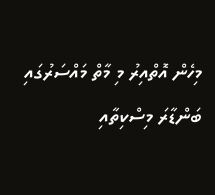މިހެން އޮތްއިރު މި މާތް މައްސަރުގައި ބަންޑާރަ މިސްކިތާއި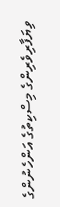ވިޔަފާރިވެރިންގެ މިސްކިތުގެ އަންހެނުންގެ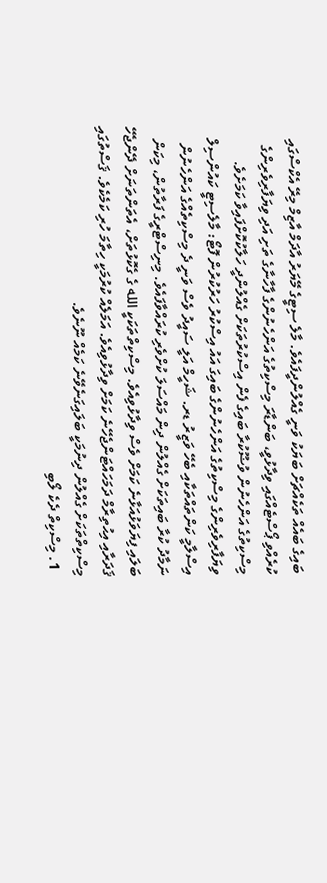ބައިގެ ބައެއް ތަކެއްޗަށް ބަޔަކު ވަނީ ގެއްލުންދީފައެވެ. މާލެ ސިޓީގެ މޭޔަރު އާދަމް އާޒިމް މިރޭ އެކްސްގައި ކުރެއްވި ޕޯސްޓެއްގައި ވިދާޅުވީ، ބަންޑާރަ މިސްކިތުގެ އަންހެނުންގެ ފާހާނާގެ ތަށި އަދި ވިޔަފާރިވެރިންގެ މިސްކިތުގެ އަންހެނުން ވުޟޫކުރާ ބައިގެ ފެން އިސްކުރުތަކަށް ގެއްލުންދީ ހަލާކުކޮށްފައިވާ ކަމަށެވެ.
ވިޔަފާރިވެރިންގެ މިސްކިތުގެ އަންހެނުންގެ ބައިގަ އައު އިސްކުރު ހަރުކުރުން ފޮޓޯ: މާލެސިޓީ ކައުންސިލް
އިސްލާމީ ކަންތައްތަކާއި ބެހޭ ވަޒީރު ޑރ. ޝަހީމް އަލީ ސައީދު ވެސް ވަނީ ދެ މިސްކިތެއްގެ އަންހެނުން ނަމާދު ކުރާ ބައިތަކަށް ގެއްލުން ދިން މައްސަލަ ކުށްވެރި ކުރައްވާފައެވެ. މިނިސްޓްރީގެ ފަރާތުން، މިކަން ބަލައި ފިޔަވަޅުއަޅާނެ ކަމަށް ވެސް ވިދާޅުވިއެވެ. މިސްކިތްތަކަކީ الله ގެ ގެކޮޅުތަށް، އެތަންތަނަށް ދޭންޖެހޭ ޤަދަރާއި އިޙުތިރާމް ދަމަހައްޓަންޖެހޭނެ ކަމަށް ވިދާޅުވިއެވެ. އަމަލެއް ކުރުމަކީ ހިތާމަ ހުރި ކަމެކެވެ. ޤަސްތުގައި މިސްކިތްތަކަށް ގެއްލުން ދިނުމަކީ ބަލައިގަނެވޭނެ ކަމެއް ނޫނެވެ.
  1. މިސްކިތް ދެކެ ލޯބި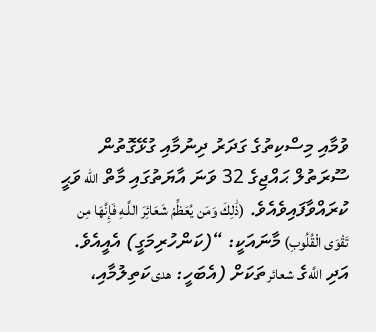ވުމާއި މިސްކިތުގެ ގަދަރު ދިނުމާއި ގުޅޭގޮތުން ސޫރަތުލް ޙައްޖިގެ 32 ވަނަ އާޔަތުގައި މާތް الله ވަޙީ ކުރައްވާފައިވެއެވެ. (ذَٰلِكَ وَمَن يُعَظِّمْ شَعَائِرَ‌ اللَّـهِ فَإِنَّهَا مِن تَقْوَى الْقُلُوبِ) މާނައަކީ: “(ކަންހުރިމަގީ) އެއީއެވެ. އަދި اللَّهގެ شعائرތަކަށް (އެބަހީ: هدىކަތިލުމާއި،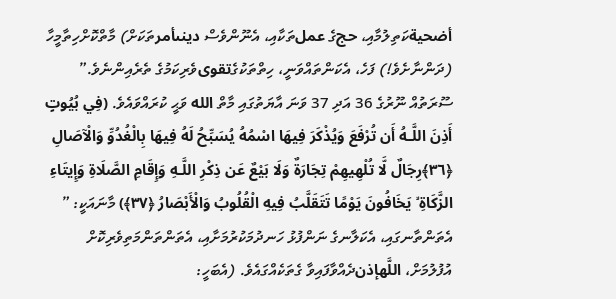أضحيةކަތިލުމާއި، حجގެ عملތަކާއި، އެނޫންވެސް دينىأمرތަކަށް) މާތްކޮށްހިތާމީހާ (ދަންނާށެވެ!) ފަހެ، އެކަންތައްވަނީ، ހިތްތަކުގެتقوىވެރިކަމުގެ ތެރެއިންނެވެ.”
ސޫރަތުއް ނޫރުގެ 36 އަދި 37 ވަނަ އާޔަތުގައި މާތް الله ވަޙީ ކުރައްވައެވެ. (فِي بُيُوتٍ أَذِنَ اللَّـهُ أَن تُرْ‌فَعَ وَيُذْكَرَ‌ فِيهَا اسْمُهُ يُسَبِّحُ لَهُ فِيهَا بِالْغُدُوِّ وَالْآصَالِ ﴿٣٦﴾رِ‌جَالٌ لَّا تُلْهِيهِمْ تِجَارَ‌ةٌ وَلَا بَيْعٌ عَن ذِكْرِ‌ اللَّـهِ وَإِقَامِ الصَّلَاةِ وَإِيتَاءِ الزَّكَاةِ ۙ يَخَافُونَ يَوْمًا تَتَقَلَّبُ فِيهِ الْقُلُوبُ وَالْأَبْصَارُ‌ ﴿٣٧﴾) މާނައަކީ: ” އެތަންތާނގައި، އެކަލާނގެ ނަންފުޅު ހަނދުމަކުރުމަށާއި، އެތަންތަންމަތިވެރިކޮށް އުފުލުމަށް، اللَّهإذنދެއްވާފައިވާ ގެތަކެއްގައެވެ. (އެބަހީ: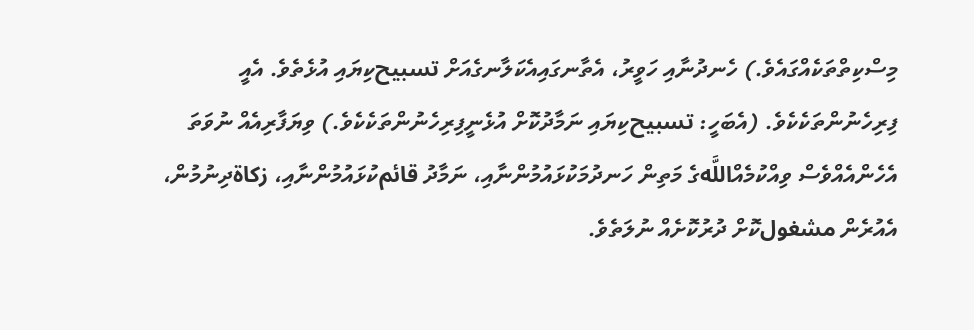މިސްކިތްތަކެއްގައެވެ.) ހެނދުނާއި ހަވީރު، އެތާނގައިއެކަލާނގެއަށް تسبيحކިޔައި އުޅެތެވެ. އެއީ ފިރިހެނުންތަކެކެވެ. (އެބަހީ: تسبيحކިޔައި ނަމާދުކޮށް އުޅެނީފިރިހެނުންތަކެކެވެ.) ވިޔަފާރިއެއް ނުވަތަ އެހެންއެއްވެސް ވިއްކުމެއްاللَّهގެ މަތިން ހަނދުމަކުޅައުމުންނާއި، ނަމާދު قائمކުޅައުމުންނާއި، زكاةދިނުމުން، އެއުރެން مشغولކޮށް ދުރުކޮށެއް ނުލަތެވެ.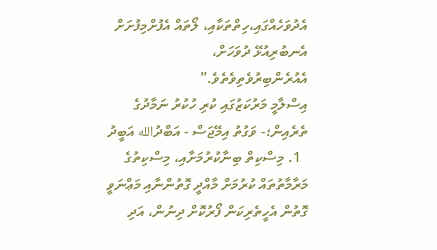އެދުވަހެއްގައި،ހިތްތަކާއި، ލޯތައް އެފުށްމިފުށަށް އެނބުރިއުޅޭ ދުވަހަށް، އެއުރެންބިރުވެތިވެތެވެ.”
އިސްލާމީ މަރުކަޒުގައި ކުރި ހުކުރު ނަމާދުގެ ތެރެއިން؛- ވަގުތު އިމޭޖަސް - އަބްދުالله އަބީދު
  1. މިސްކިތް ބިނާކުރުމަށާއި، މިސްކިތުގެ މަރާމާތުތައް ކުރުމަށް މާއްދީ ގޮތުންނާއި މަޢްނަވީ ގޮތުން އެހީތެރިކަން ފޯރުކޮށް ދިނުން، އަދި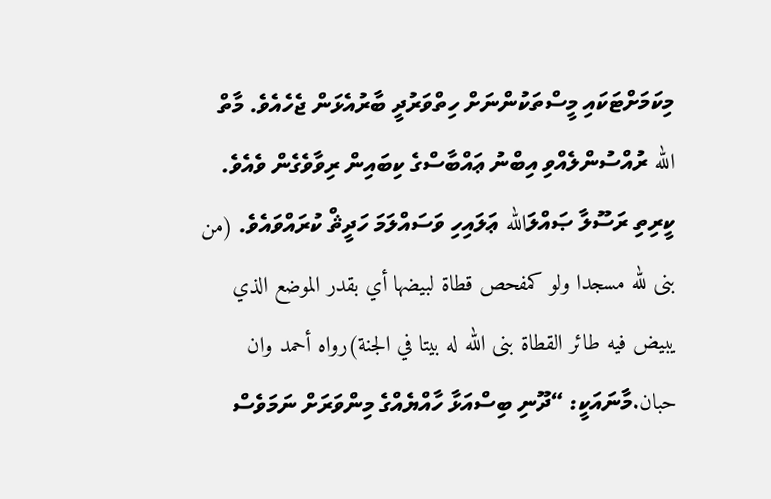މިކަމަށްޓަކައި މީސްތަކުންނަށް ހިތްވަރުދީ ބާރުއެޅަން ޖެހެއެވެ. މާތް الله ރުއްސުންލެއްވި އިބްނު ޢައްބާސްގެ ކިބައިން ރިވާވެގެން ވެއެވެ. ކީރިތި ރަސޫލާ ޞައްލަالله ޢަލައިހި ވަސައްލަމަ ހަދީޘް ކުރައްވައެވެ. (من بنى لله مسجدا ولو كمفحص قطاة لبيضها أي بقدر الموضع الذي يبيض فيه طائر القطاة بنى الله له بيتا في الجنة)رواه أحمد وان حبان.މާނައަކީ: “ދޫނި ބިސްއަޅާ ހާއްޔެއްގެ މިންވަރަށް ނަމަވެސް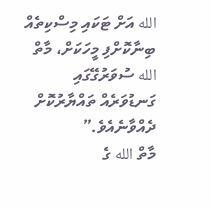الله އަށް ޓަކައި މިސްކިތެއް ބިނާކޮށްފި މީހަކަށް، މާތް الله ސުވަރުގޭގައި ގަނޑުވަރެއް ތައްޔާރުކޮށް ދެއްވާނެއެވެ.”
މާތް الله ގެ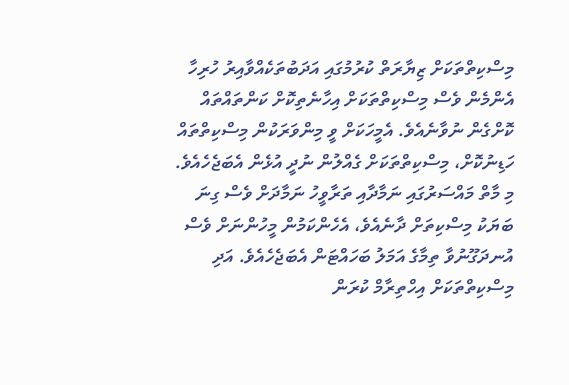މިސްކިތްތަކަށް ޒިޔާރަތް ކުރުމުގައި އަދަބުތަކެއްވާއިރު ހުރިހާ އެންމެން ވެސް މިސްކިތްތަކަށް އިހާނެތިކޮށް ކަންތައްތައް ކޮށްގެން ނުވާނެއެވެ. އެމީހަކަށް ވީ މިންވަރަކުން މިސްކިތްތައް ހަޑިނުކޮށް، މިސްކިތްތަކަށް ގެއްލުން ނުދީ އުޅެން އެބަޖެހެއެވެ. މި މާތް މައްސަރުގައި ނަމާދާއި ތަރާވީހު ނަމާދަށް ވެސް ގިނަ ބަޔަކު މިސްކިތަށް ދާނެއެވެ، އެހެންކަމުން މީހުންނަށް ވެސް އުނދަގޫނުވާ ތިމާގެ އަމަލު ބަހައްޓަން އެބަޖެހެއެވެ. އަދި މިސްކިތްތަކަށް އިހްތިރާމް ކުރަން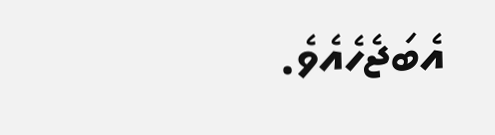އެބަޖެހެއެވެ.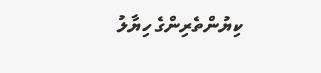ކިޔުންތެރިންގެ ހިޔާލު